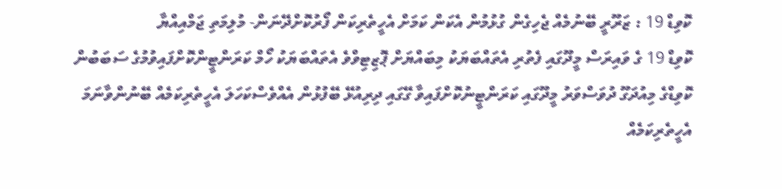ކޮވިޑް 19 : ޒަރޫރީ ބޭނުމެއް ޖެހިގެން ގުޅުމުން އެކަން ކަމަށް އެހީތެރިކަން ފޯރުކޮށްދޭނަން- މުލިމަތި ޖަމްއިއްޔާ
ކޮވިޑް 19 ގެ ވައިރަސް މީދޫގައި ފެތުރި އެތައްބަޔަކު މިބައްޔަށް ޕޮޒިޓިވްވެ އެތައްބަޔަކު ހޯމް ކަރަންޓީންކޮށްފައިވުމުގެ ސަބަބުން ކޮވިޑްގެ މިއުދަގޫ ދުވަސްވަރު މީދޫގައި ކަރަންޓީނުކޮށްފައިވާ ގޭގައި ދިރިއުޅޭ ބޭފުޅުން އެއްވެސްކަހަލަ އެހީތެރިކަމެއް ބޭނުންވާނަމަ އެހީތެރިކަމެއް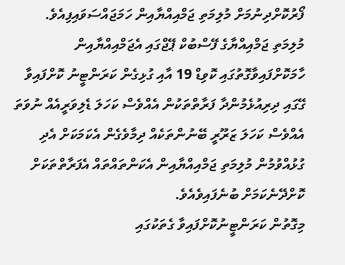ފޯރުކޮށްދިނުމަށް މުލިމަތި ޖަމްއިއްޔާއިން ހަމަޖައްސަވައިފިއެވެ.
މުލިމަތި ޖަމްއިއްޔާގެ ފޭސްބުކް ޕޭޖްގައި އެޖަމްއިއްޔާއިން ހާމަކޮށްފައިވާގޮތުގައި ކޮވިޑް 19 އާއި ގުޅިގެން ކަރަންޓީނު ކޮށްފައިވާ ގޭގައި ދިރިއުޅެމުންދާ ފަރާތްތަކުން އެއްވެސް ކަހަލަ ޑެލިވަރީއެއް ނުވަތަ އެއްވެސް ކަހަލަ ޒަރޫރީ ބޭނުންތަކެއް ދިމާވެގެން އެކަމަކަށް އެދި ގުޅުއްވުމުން މުލިމަތި ޖަމްއިއްޔާއިން އެކަންތައްތައް އެފަރާތްތަކަށް ކޮށްދޭނެކަމަށް ބުނެފައިވެއެވެ.
މިގޮތުން ކަރަންޓީނުކޮށްފައިވާ ގެތަކުގައި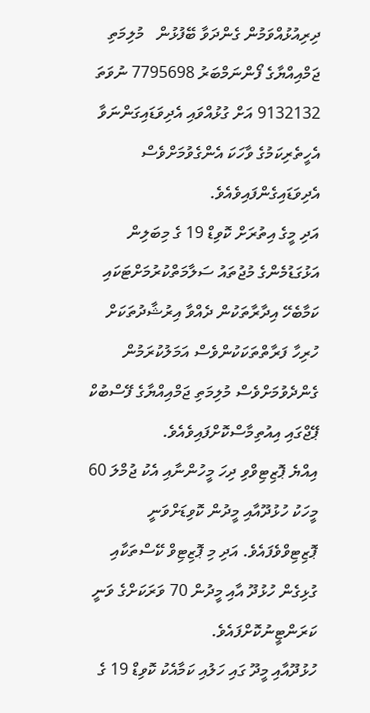ދިރިއުޅުއްވަމުން ގެންދަވާ ބޭފުޅުން   މުލިމަތި ޖަމްއިއްޔާގެ ފޯންނަމްބަރު 7795698 ނުވަތަ 9132132 އަށް ގުޅުއްވައި އެދިވަޑައިގަންނަވާ އެހީތެރިކަމުގެ ވާހަކަ އެންގެވުމަށްވެސް އެދިވަޑައިގެންފައިވެއެވެ.
އަދި މީގެ އިތުރަށް ކޮވިޑް 19 ގެ މިބަލިން އަޅުގަޑުމެންގެ މުޖުތައު ސަލާމަތްކުރުމަށްޓަކައި ކަމާބެހޭ އިދާރާތަކުން ދެއްވާ އިރުޝާދުތަކަށް ހުރިހާ ފަރާތްތަކަކުންވެސް އަމަލުކުރަމުން ގެންދެވުމަށްވެސް މުލިމަތި ޖަމްއިއްޔާގެ ފޭސްބުކް ޕޭޖްގައި އިއުތިމާސްކޮށްފައިވެއެވެ.
އިއްޔެ ޕޮޒިޓިވްވި ދިހަ މީހުންނާއި އެކު ޖުމްލަ 60 މީހަކު ހުޅުދޫއާއި މީދުން ކޮވިޑަށްވަނީ ޕޮޒިޓިވްވެފައެވެ. އަދި މި ޕޮޒިޓިވް ކޭސްތަކާއި ގުޅިގެން ހުޅުދޫ އާއި މީދުން 70 ވަރަކަށްގެ ވަނީ ކަރަންޓީނުކޮށްފައެވެ.
ހުޅުދޫއާއި މީދޫ ގައި ހަލުއި ކަމާއެކު ކޮވިޑް 19 ގެ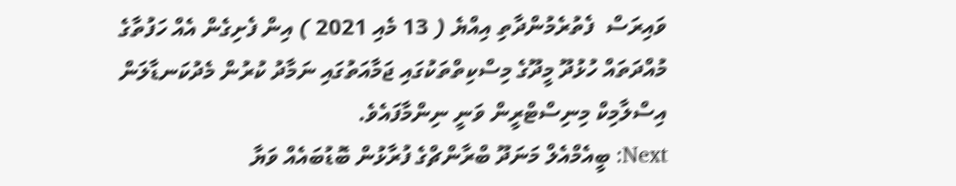ވައިރަސް  ފެތުރެމުންދާތި އިއްޔެ ( 13 މެއި 2021 ) އިން ފެށިގެން އެއް ހަފުތާގެ މުއްދަތައް ހުޅުދޫ މީދޫގެ މިސްކިތްތަކުގައި ޖަމާއަތުގައި ނަމާދު ކުރުން މެދުކަނޑާލަން އިސްލާމިކް މިނިސްޓްރީން ވަނީ ނިންމާފައެވެ.
Next: ބީއެމްއެލް މަނަދޫ ބްރާންޗްގެ ފުރާޅުން ބޮޑުބައެއް ވަޔާ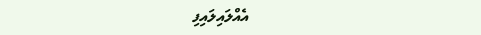އެއްލައިލައިފި